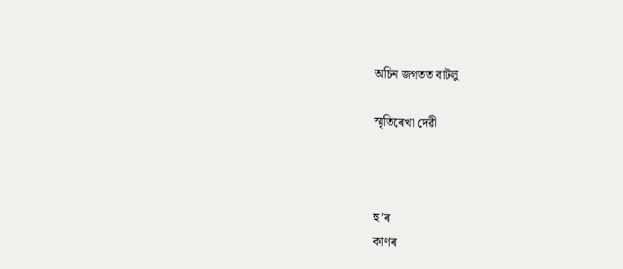অচিন জগতত বাটলু

স্মৃতিৰেখা দেৱী



হু’ৰ
কাণৰ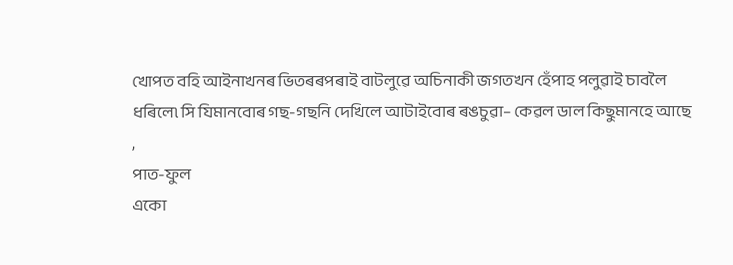খোপত বহি আইনাখনৰ ভিতৰৰপৰাই বাটলুৱে অচিনাকী জগতখন হেঁপাহ পলুৱাই চাবলৈ
ধৰিলে৷ সি যিমানবোৰ গছ-গছনি দেখিলে আটাইবোৰ ৰঙচুৱা– কেৱল ডাল কিছুমানহে আছে
,
পাত-ফুল
একো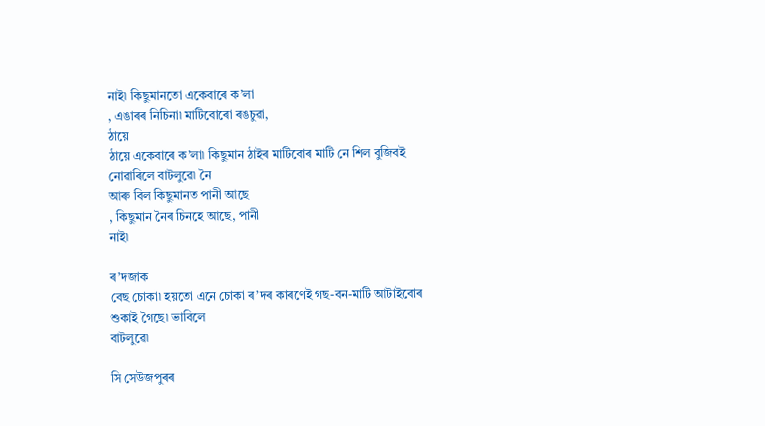নাই৷ কিছুমানতো একেবাৰে ক’লা
, এঙাৰৰ নিচিনা৷ মাটিবোৰো ৰঙচুৱা,
ঠায়ে
ঠায়ে একেবাৰে ক’লা৷ কিছুমান ঠাইৰ মাটিবোৰ মাটি নে শিল বুজিবই নোৱাৰিলে বাটলুৱে৷ নৈ
আৰু বিল কিছুমানত পানী আছে
, কিছুমান নৈৰ চিনহে আছে, পানী
নাই৷

ৰ’দজাক
বেছ চোকা৷ হয়তো এনে চোকা ৰ’দৰ কাৰণেই গছ-বন-মাটি আটাইবোৰ শুকাই গৈছে৷ ভাবিলে
বাটলুৱে৷

সি সেউজপুৰৰ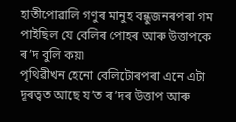হাতীপোৱালি গণুৰ মানুহ বন্ধুজনৰপৰা গম পাইছিল যে বেলিৰ পোহৰ আৰু উত্তাপকে ৰ’দ বুলি কয়৷
পৃথিৱীখন হেনো বেলিটোৰপৰা এনে এটা দূৰত্বত আছে য’ত ৰ’দৰ উত্তাপ আৰু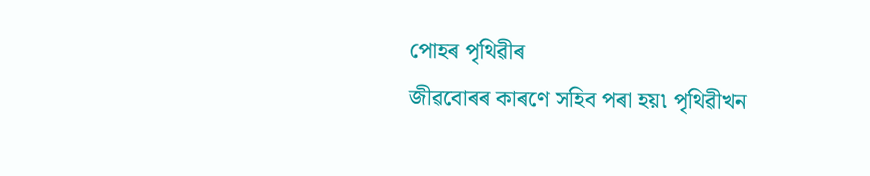পোহৰ পৃথিৱীৰ
জীৱবোৰৰ কাৰণে সহিব পৰা হয়৷ পৃথিৱীখন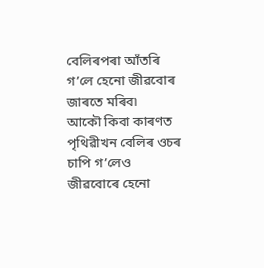বেলিৰপৰা আঁতৰি গ’লে হেনো জীৱবোৰ জাৰতে মৰিব৷
আকৌ কিবা কাৰণত পৃথিৱীখন বেলিৰ ওচৰ চাপি গ’লেও জীৱবোৰে হেনো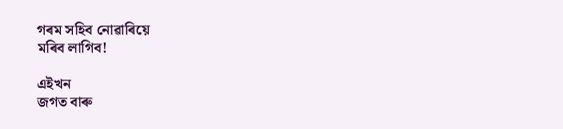গৰম সহিব নোৱাৰিয়ে
মৰিব লাগিব!

এইখন
জগত বাৰু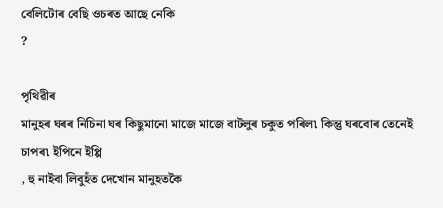বেলিটোৰ বেছি ওচৰত আছে নেকি
?

পৃথিৱীৰ
মানুহৰ ঘৰৰ নিচিনা ঘৰ কিছুমানো মাজে মাজে বাটলুৰ চকুত পৰিল৷ কিন্তু ঘৰবোৰ তেনেই
চাপৰ৷ ইপিনে ইপ্পি
, হু নাইবা লিবুহঁত দেখোন মানুহতকৈ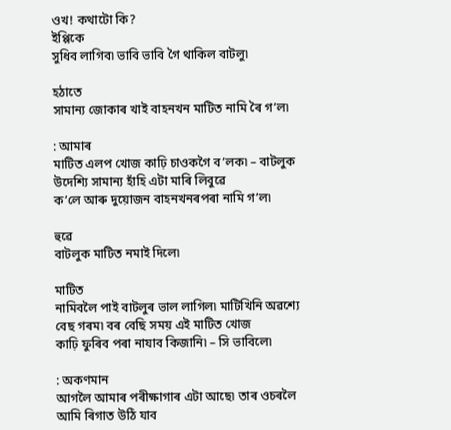ওখ! কথাটো কি?
ইপ্পিকে
সুধিব লাগিব৷ ভাবি ভাবি গৈ থাকিল বাটলু৷

হঠাতে
সামান্য জোকাৰ খাই বাহনখন মাটিত নামি ৰৈ গ’ল৷

: আমাৰ
মাটিত এলপ খোজ কাঢ়ি চাওকগৈ ব’লক৷ – বাটলুক উদেশ্যি সামান্য হাঁহি এটা মাৰি লিবুৱে
ক’লে আৰু দুয়োজন বাহনখনৰপৰা নামি গ’ল৷

হুৱে
বাটলুক মাটিত নমাই দিলে৷

মাটিত
নামিবলৈ পাই বাটলুৰ ভাল লাগিল৷ মাটিখিনি অৱশ্যে বেছ গৰম৷ বৰ বেছি সময় এই মাটিত খোজ
কাঢ়ি ফুৰিব পৰা নাযাব কিজানি৷ – সি ভাবিলে৷

: অকণমান
আগলৈ আমাৰ পৰীক্ষাগাৰ এটা আছে৷ তাৰ ওচৰলৈ আমি ৰিগাত উঠি যাব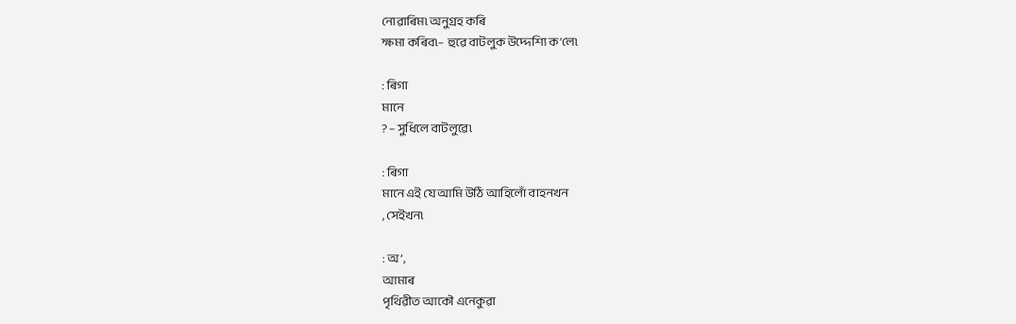নোৱাৰিম৷ অনুগ্ৰহ কৰি
ক্ষমা কৰিব৷– হুৱে বাটলুক উদ্দেশ্যি ক’লে৷

: ৰিগা
মানে
? – সুধিলে বাটলুৱে৷

: ৰিগা
মানে এই যে আমি উঠি আহিলোঁ বাহনখন
, সেইখন৷

: অ’,
আমাৰ
পৃথিৱীত আকৌ এনেকুৱা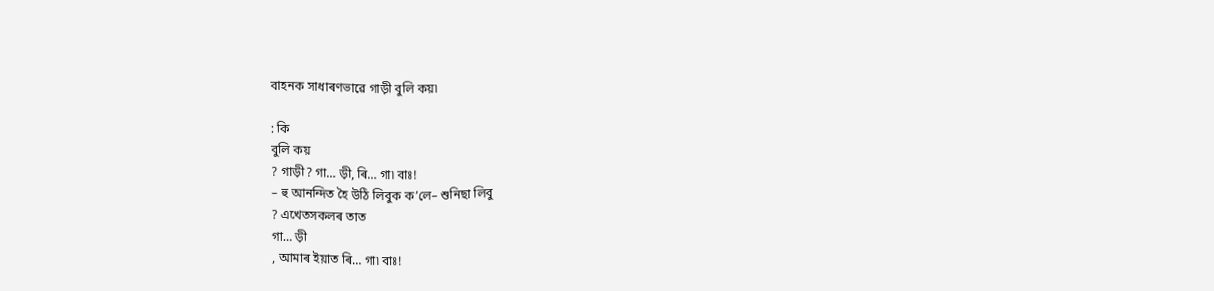বাহনক সাধাৰণভাৱে গাড়ী বুলি কয়৷

: কি
বুলি কয়
? গাড়ী? গা… ড়ী, ৰি… গা৷ বাঃ!
– হু আনন্দিত হৈ উঠি লিবুক ক’লে– শুনিছা লিবু
? এখেতসকলৰ তাত
গা… ড়ী
, আমাৰ ইয়াত ৰি… গা৷ বাঃ!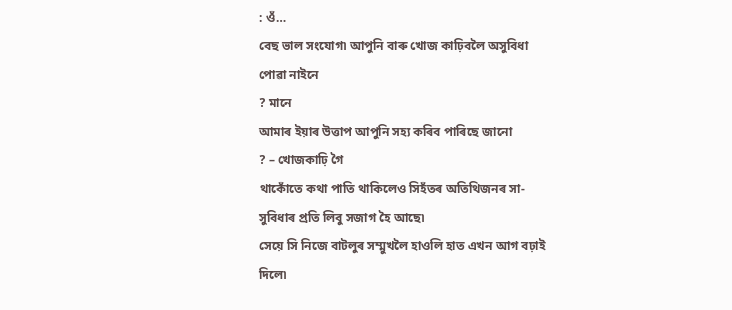: ওঁ…
বেছ ভাল সংযোগ৷ আপুনি বাৰু খোজ কাঢ়িবলৈ অসুবিধা পোৱা নাইনে
? মানে
আমাৰ ইয়াৰ উত্তাপ আপুনি সহ্য কৰিব পাৰিছে জানো
? – খোজকাঢ়ি গৈ
থাকোঁতে কথা পাতি থাকিলেও সিহঁতৰ অতিথিজনৰ সা-সুবিধাৰ প্ৰতি লিবু সজাগ হৈ আছে৷
সেয়ে সি নিজে বাটলুৰ সম্মুখলৈ হাওলি হাত এখন আগ বঢ়াই দিলে৷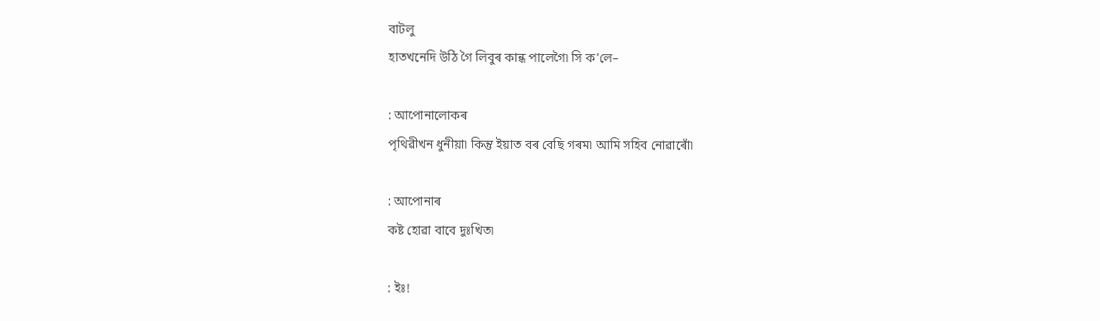বাটলু
হাতখনেদি উঠি গৈ লিবুৰ কান্ধ পালেগৈ৷ সি ক’লে–

: আপোনালোকৰ
পৃথিৱীখন ধুনীয়া৷ কিন্তু ইয়াত বৰ বেছি গৰম৷ আমি সহিব নোৱাৰোঁ৷

: আপোনাৰ
কষ্ট হোৱা বাবে দুঃখিত৷

: ইঃ!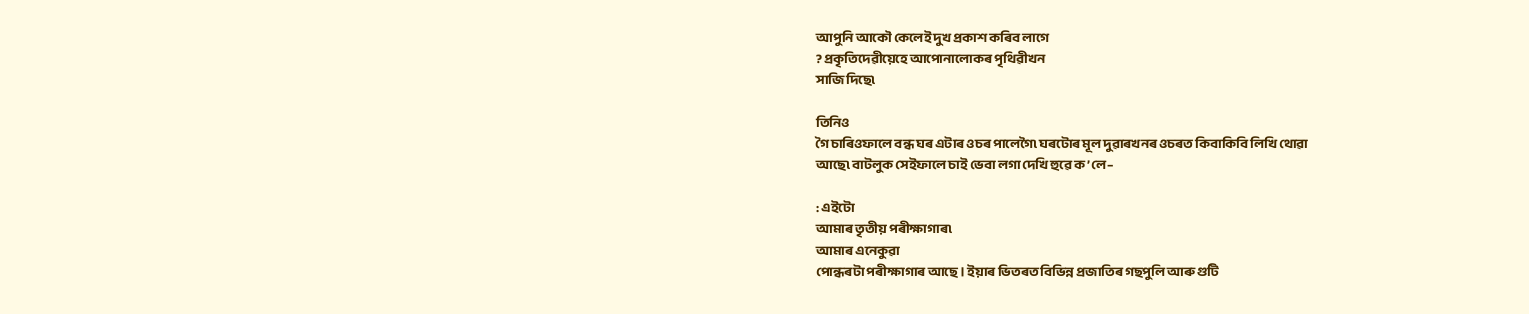আপুনি আকৌ কেলেই দুখ প্ৰকাশ কৰিব লাগে
? প্ৰকৃতিদেৱীয়েহে আপোনালোকৰ পৃথিৱীখন
সাজি দিছে৷

তিনিও
গৈ চাৰিওফালে বন্ধ ঘৰ এটাৰ ওচৰ পালেগৈ৷ ঘৰটোৰ মূল দুৱাৰখনৰ ওচৰত কিবাকিবি লিখি থোৱা
আছে৷ বাটলুক সেইফালে চাই ভেবা লগা দেখি হুৱে ক’লে–

: এইটো
আমাৰ তৃতীয় পৰীক্ষাগাৰ৷
আমাৰ এনেকুৱা
পোন্ধৰটা পৰীক্ষাগাৰ আছে। ইয়াৰ ভিতৰত বিভিন্ন প্ৰজাতিৰ গছপুলি আৰু গুটি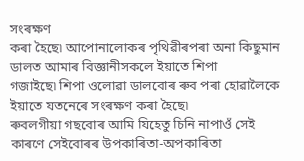সংৰক্ষণ
কৰা হৈছে৷ আপোনালোকৰ পৃথিৱীৰপৰা অনা কিছুমান ডালত আমাৰ বিজ্ঞানীসকলে ইয়াতে শিপা
গজাইছে৷ শিপা ওলোৱা ডালবোৰ ৰুব পৰা হোৱালৈকে ইয়াতে যতনেৰে সংৰক্ষণ কৰা হৈছে৷
ৰুবলগীয়া গছবোৰ আমি যিহেতু চিনি নাপাওঁ সেই কাৰণে সেইবোৰৰ উপকাৰিতা-অপকাৰিতা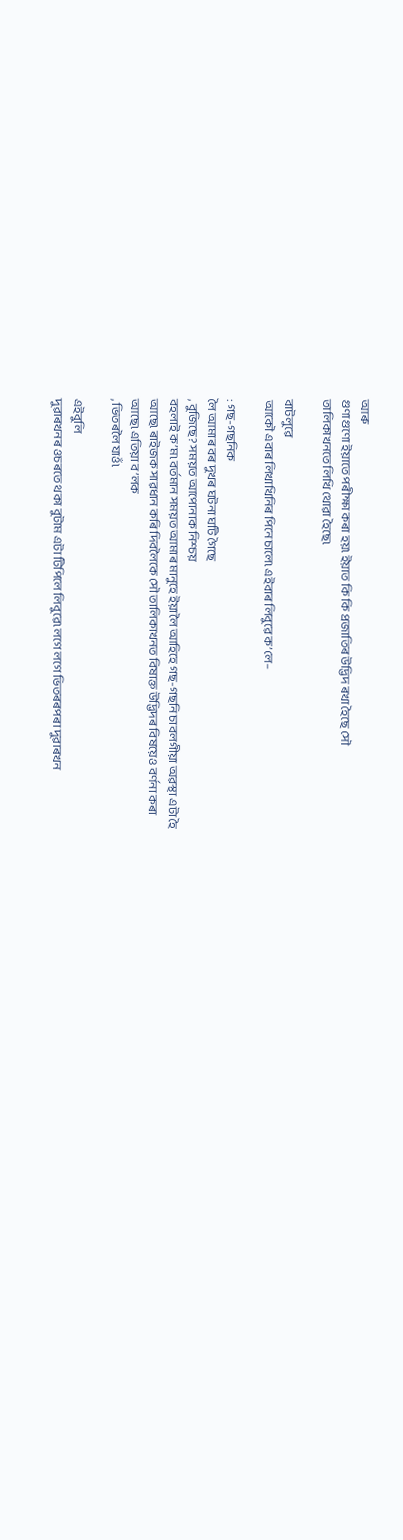আৰু
গুণাগুণো ইয়াতে পৰীক্ষা কৰা হয়৷ ইয়াত কি কি প্ৰজাতিৰ উদ্ভিদ ৰখা হৈছে সৌ
তালিকাখনতে লিখি থোৱা হৈছে৷

বাটলুৱে
আকৌ এবাৰ লিখাখিনিৰ পিনে চালে৷ এইবাৰ লিবুৱে ক’লে–

: গছ-গছনিক
লৈ আমাৰ বৰ দুখৰ ঘটনা ঘটি গৈছে
, বুজিছে? সময়ত আপোনাক নিশ্চয়
বহলাই ক’ম৷ বৰ্তমান সময়ত আমাৰ মানুহে ইয়ালৈ আহিহে গছ-গছনি চাবলগীয়া অৱস্থা এটা হৈ
আছে৷ ৰাইজক সাৱধান কৰি দিবলৈকে সৌ তালিকাখনত বিষাক্ত উদ্ভিদৰ বিষয়েও বৰ্ণনা কৰা
আছে৷ এতিয়া ব’লক
, ভিতৰলৈ যাওঁ৷

এইবুলি
দুৱাৰখনৰ ওচৰতে থকা বুটাম এটা টিপিলে লিবুৱে৷ লগে লগে ভিতৰৰপৰা দুৱাৰখন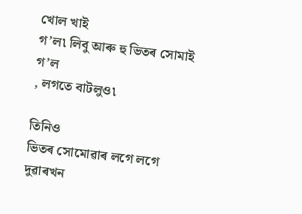খোল খাই
গ’ল৷ লিবু আৰু হু ভিতৰ সোমাই গ’ল
, লগতে বাটলুও৷

তিনিও
ভিতৰ সোমোৱাৰ লগে লগে দুৱাৰখন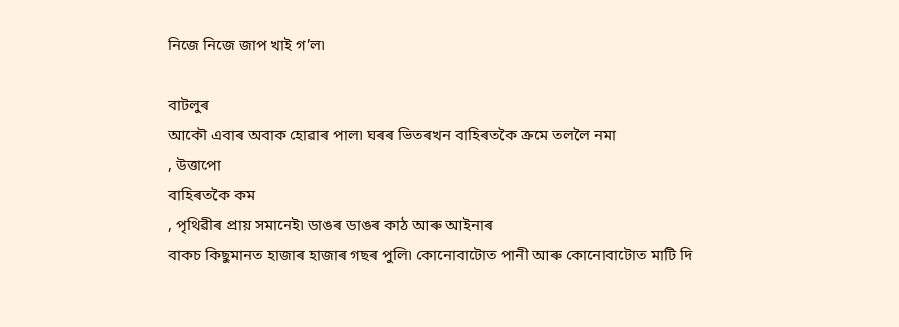নিজে নিজে জাপ খাই গ’ল৷

বাটলুৰ
আকৌ এবাৰ অবাক হোৱাৰ পাল৷ ঘৰৰ ভিতৰখন বাহিৰতকৈ ক্ৰমে তললৈ নমা
, উত্তাপো
বাহিৰতকৈ কম
, পৃথিৱীৰ প্ৰায় সমানেই৷ ডাঙৰ ডাঙৰ কাঠ আৰু আইনাৰ
বাকচ কিছুমানত হাজাৰ হাজাৰ গছৰ পুলি৷ কোনোবাটোত পানী আৰু কোনোবাটোত মাটি দি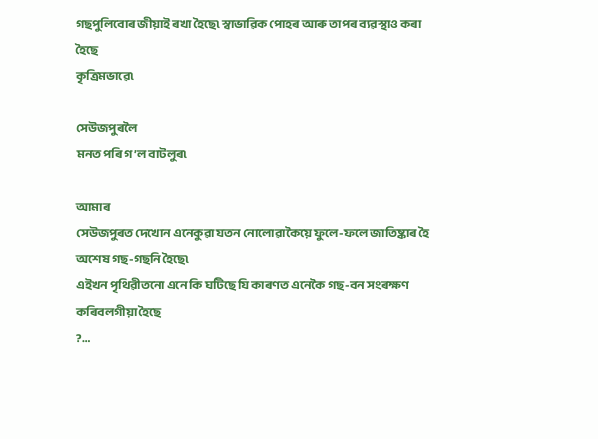গছপুলিবোৰ জীয়াই ৰখা হৈছে৷ স্বাভাৱিক পোহৰ আৰু তাপৰ ব্যৱস্থাও কৰা হৈছে
কৃত্ৰিমভাৱে৷

সেউজপুৰলৈ
মনত পৰি গ’ল বাটলুৰ৷

আমাৰ
সেউজপুৰত দেখোন এনেকুৱা যতন নোলোৱাকৈয়ে ফুলে-ফলে জাতিষ্কাৰ হৈ অশেষ গছ-গছনি হৈছে৷
এইখন পৃথিৱীতনো এনে কি ঘটিছে যি কাৰণত এনেকৈ গছ-বন সংৰক্ষণ কৰিবলগীয়া হৈছে
?…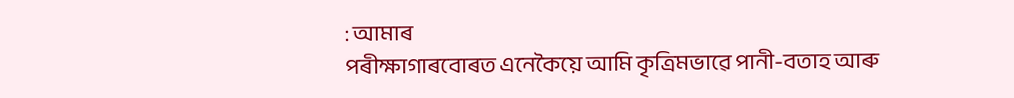: আমাৰ
পৰীক্ষাগাৰবোৰত এনেকৈয়ে আমি কৃত্ৰিমভাৱে পানী-বতাহ আৰু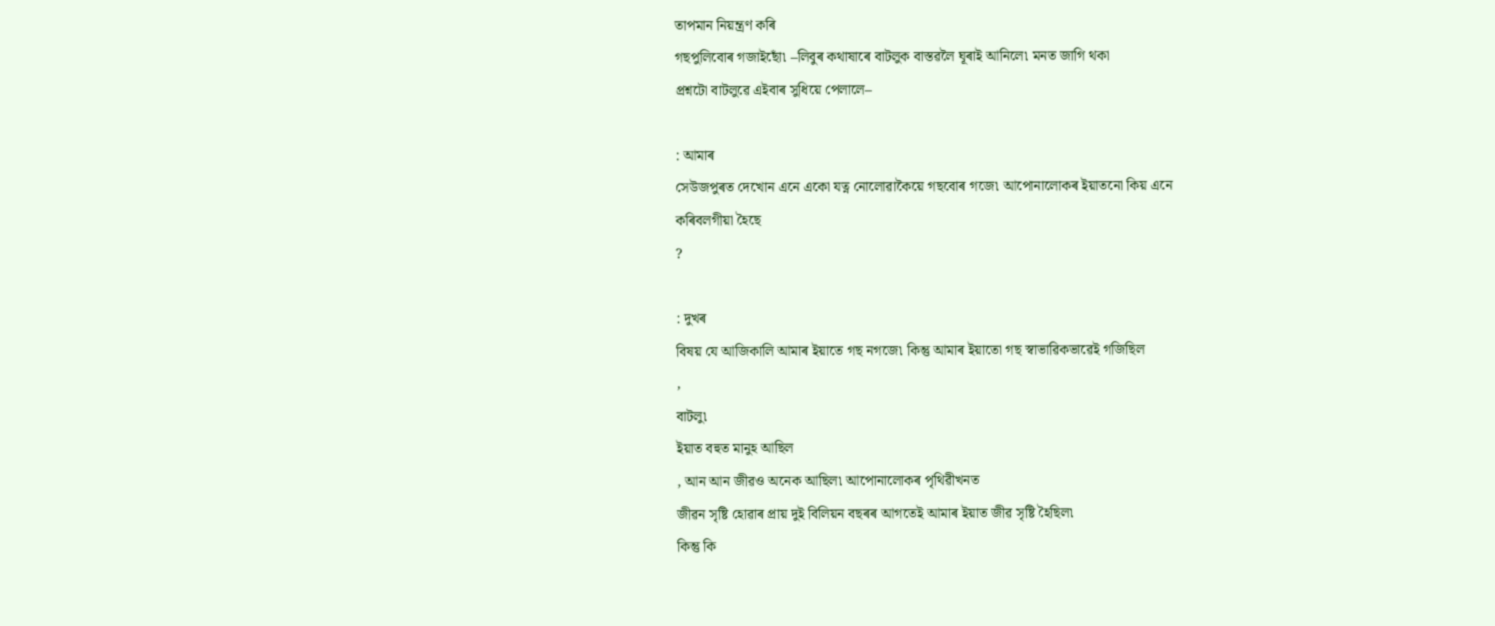তাপমান নিয়ন্ত্ৰণ কৰি
গছপুলিবোৰ গজাইছোঁ৷ –লিবুৰ কথাষাৰে বাটলুক বাস্তৱলৈ ঘূৰাই আনিলে৷ মনত জাগি থকা
প্ৰশ্নটো বাটলুৱে এইবাৰ সুধিয়ে পেলালে–

: আমাৰ
সেউজপুৰত দেখোন এনে একো যত্ন নোলোৱাকৈয়ে গছবোৰ গজে৷ আপোনালোকৰ ইয়াতনো কিয় এনে
কৰিবলগীয়া হৈছে
?

: দুখৰ
বিষয় যে আজিকালি আমাৰ ইয়াতে গছ নগজে৷ কিন্তু আমাৰ ইয়াতো গছ স্বাভাৱিকভাৱেই গজিছিল
,
বাটলু৷
ইয়াত বহুত মানুহ আছিল
, আন আন জীৱও অনেক আছিল৷ আপোনালোকৰ পৃথিৱীখনত
জীৱন সৃষ্টি হোৱাৰ প্ৰায় দুই বিলিয়ন বছৰৰ আগতেই আমাৰ ইয়াত জীৱ সৃষ্টি হৈছিল৷
কিন্তু কি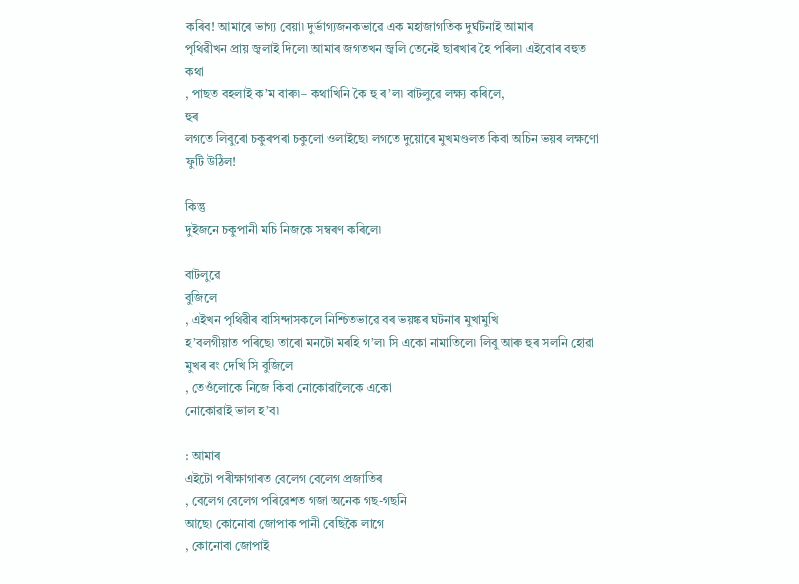কৰিব! আমাৰে ভাগ্য বেয়া৷ দুৰ্ভাগ্যজনকভাৱে এক মহাজাগতিক দুৰ্ঘটনাই আমাৰ
পৃথিৱীখন প্ৰায় জ্বলাই দিলে৷ আমাৰ জগতখন জ্বলি তেনেই ছাৰখাৰ হৈ পৰিল৷ এইবোৰ বহুত
কথা
, পাছত বহলাই ক’ম বাৰু৷– কথাখিনি কৈ হু ৰ’ল৷ বাটলুৱে লক্ষ্য কৰিলে,
হুৰ
লগতে লিবুৰো চকুৰপৰা চকুলো ওলাইছে৷ লগতে দুয়োৰে মুখমণ্ডলত কিবা অচিন ভয়ৰ লক্ষণো
ফুটি উঠিল!

কিন্তু
দুইজনে চকুপানী মচি নিজকে সম্বৰণ কৰিলে৷

বাটলুৱে
বুজিলে
, এইখন পৃথিৱীৰ বাসিন্দাসকলে নিশ্চিতভাৱে বৰ ভয়ঙ্কৰ ঘটনাৰ মুখামুখি
হ’বলগীয়াত পৰিছে৷ তাৰো মনটো মৰহি গ’ল৷ সি একো নামাতিলে৷ লিবু আৰু হুৰ সলনি হোৱা
মুখৰ ৰং দেখি সি বুজিলে
, তেওঁলোকে নিজে কিবা নোকোৱালৈকে একো
নোকোৱাই ভাল হ’ব৷

: আমাৰ
এইটো পৰীক্ষাগাৰত বেলেগ বেলেগ প্ৰজাতিৰ
, বেলেগ বেলেগ পৰিৱেশত গজা অনেক গছ-গছনি
আছে৷ কোনোবা জোপাক পানী বেছিকৈ লাগে
, কোনোবা জোপাই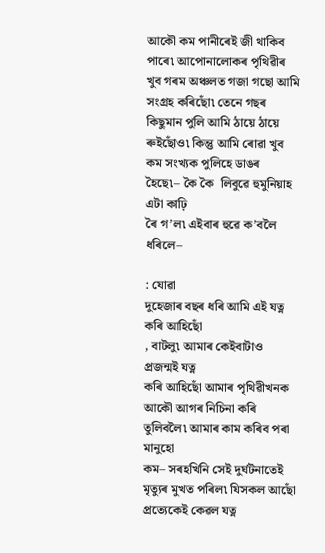আকৌ কম পানীৰেই জী থাকিব
পাৰে৷ আপোনালোকৰ পৃথিৱীৰ খুব গৰম অঞ্চলত গজা গছো আমি সংগ্ৰহ কৰিছোঁ৷ তেনে গছৰ
কিছুমান পুলি আমি ঠায়ে ঠায়ে ৰুইছোঁও৷ কিন্তু আমি ৰোৱা খুব কম সংখ্যক পুলিহে ডাঙৰ
হৈছে৷– কৈ কৈ  লিবুৱে হুমুনিয়াহ এটা কাঢ়ি
ৰৈ গ’ল৷ এইবাৰ হুৱে ক’বলৈ ধৰিলে–

: যোৱা
দুহেজাৰ বছৰ ধৰি আমি এই যত্ন কৰি আহিছোঁ
, বাটলু৷ আমাৰ কেইবাটাও প্ৰজন্মই যত্ন
কৰি আহিছোঁ আমাৰ পৃথিৱীখনক আকৌ আগৰ নিচিনা কৰি তুলিবলৈ৷ আমাৰ কাম কৰিব পৰা মানুহো
কম– সৰহখিনি সেই দুৰ্ঘটনাতেই মৃত্যুৰ মুখত পৰিল৷ যিসকল আছোঁ প্ৰত্যেকেই কেৱল যত্ন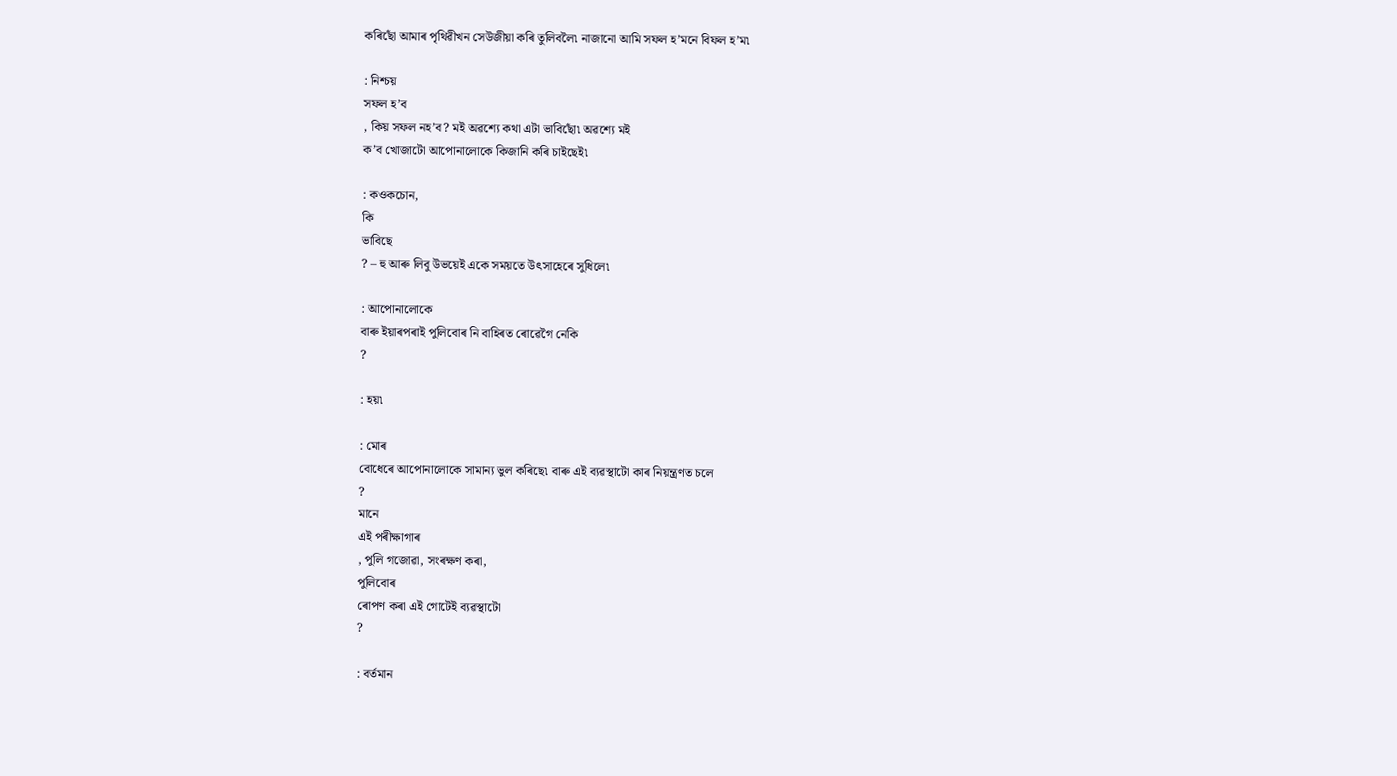কৰিছোঁ আমাৰ পৃথিৱীখন সেউজীয়া কৰি তুলিবলৈ৷ নাজানো আমি সফল হ’মনে বিফল হ’ম৷

: নিশ্চয়
সফল হ’ব
, কিয় সফল নহ’ব? মই অৱশ্যে কথা এটা ভাবিছোঁ৷ অৱশ্যে মই
ক’ব খোজাটো আপোনালোকে কিজানি কৰি চাইছেই৷

: কওকচোন,
কি
ভাবিছে
? – হু আৰু লিবু উভয়েই একে সময়তে উৎসাহেৰে সুধিলে৷

: আপোনালোকে
বাৰু ইয়াৰপৰাই পুলিবোৰ নি বাহিৰত ৰোৱেগৈ নেকি
?

: হয়৷

: মোৰ
বোধেৰে আপোনালোকে সামান্য ভুল কৰিছে৷ বাৰু এই ব্যৱস্থাটো কাৰ নিয়ন্ত্ৰণত চলে
?
মানে
এই পৰীক্ষাগাৰ
, পুলি গজোৱা, সংৰক্ষণ কৰা,
পুলিবোৰ
ৰোপণ কৰা এই গোটেই ব্যৱস্থাটো
?

: বৰ্তমান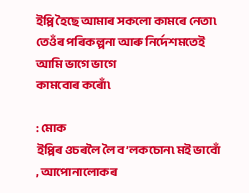ইপ্পি হৈছে আমাৰ সকলো কামৰে নেতা৷ তেওঁৰ পৰিকল্পনা আৰু নিৰ্দেশমতেই আমি ভাগে ভাগে
কামবোৰ কৰোঁ৷

: মোক
ইপ্পিৰ ওচৰলৈ লৈ ব’লকচোন৷ মই ভাবোঁ
, আপোনালোকৰ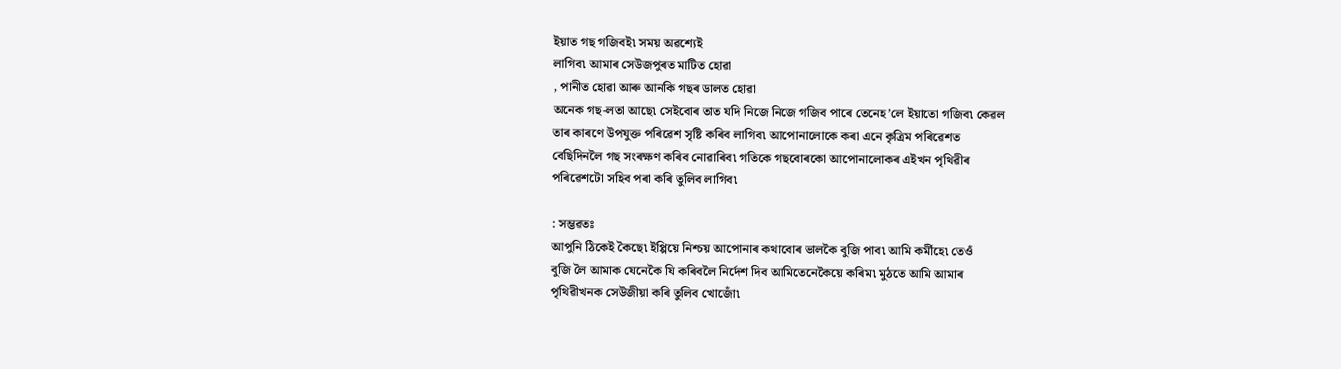ইয়াত গছ গজিবই৷ সময় অৱশ্যেই
লাগিব৷ আমাৰ সেউজপুৰত মাটিত হোৱা
, পানীত হোৱা আৰু আনকি গছৰ ডালত হোৱা
অনেক গছ-লতা আছে৷ সেইবোৰ তাত যদি নিজে নিজে গজিব পাৰে তেনেহ’লে ইয়াতো গজিব৷ কেৱল
তাৰ কাৰণে উপযুক্ত পৰিৱেশ সৃষ্টি কৰিব লাগিব৷ আপোনালোকে কৰা এনে কৃত্ৰিম পৰিৱেশত
বেছিদিনলৈ গছ সংৰক্ষণ কৰিব নোৱাৰিব৷ গতিকে গছবোৰকো আপোনালোকৰ এইখন পৃথিৱীৰ
পৰিৱেশটো সহিব পৰা কৰি তুলিব লাগিব৷

: সম্ভৱতঃ
আপুনি ঠিকেই কৈছে৷ ইপ্পিয়ে নিশ্চয় আপোনাৰ কথাবোৰ ভালকৈ বুজি পাব৷ আমি কৰ্মীহে৷ তেওঁ
বুজি লৈ আমাক যেনেকৈ যি কৰিবলৈ নিৰ্দেশ দিব আমিতেনেকৈয়ে কৰিম৷ মুঠতে আমি আমাৰ
পৃথিৱীখনক সেউজীয়া কৰি তুলিব খোজোঁ৷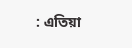: এতিয়া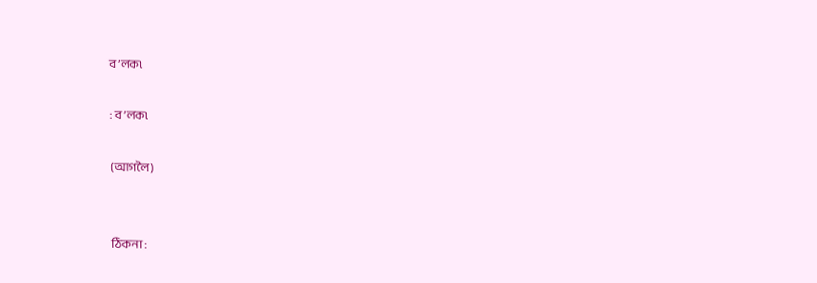ব’লক৷

: ব’লক৷

(আগলৈ)


ঠিকনা :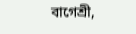বাগেশ্ৰী,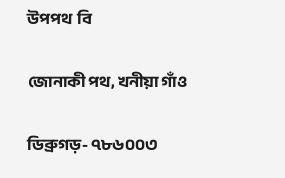উপপথ  বি

জোনাকী পথ, খনীয়া গাঁও

ডিব্ৰুগড়- ৭৮৬০০৩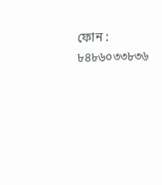ফোন : ৮৪৮৬০৩৩৮৩৬